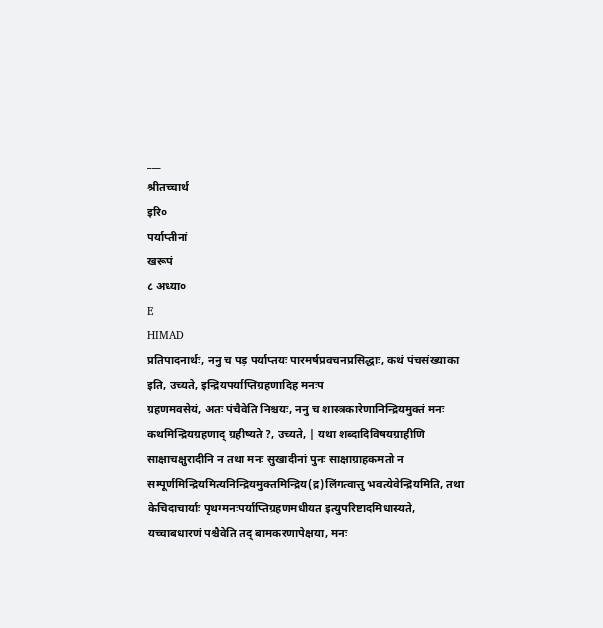___
श्रीतच्चार्थ
इरि०
पर्याप्तीनां
खरूपं
८ अध्या०
E
HIMAD
प्रतिपादनार्थः, ननु च पड़ पर्याप्तयः पारमर्षप्रवचनप्रसिद्धाः, कथं पंचसंख्याका इति, उच्यते, इन्द्रियपर्याप्तिग्रहणादिह मनःप
ग्रहणमवसेयं, अतः पंचैवेति निश्चयः, ननु च शास्त्रकारेणानिन्द्रियमुक्तं मनः कथमिन्द्रियग्रहणाद् ग्रहीष्यते ?, उच्यते, | यथा शब्दादिविषयग्राहीणि साक्षाचक्षुरादीनि न तथा मनः सुखादीनां पुनः साक्षाग्राहकमतो न सम्पूर्णमिन्द्रियमित्यनिन्द्रियमुक्तमिन्द्रिय(द्र)लिंगत्वात्तु भवत्येवेन्द्रियमिति, तथा केचिदाचार्याः पृथग्मनःपर्याप्तिग्रहणमधीयत इत्युपरिष्टादमिधास्यते, यच्चाबधारणं पश्चैवेति तद् बामकरणापेक्षया, मनः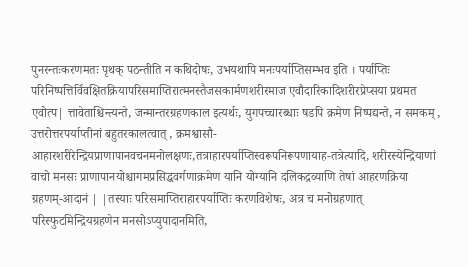पुनरन्तःकरणमतः पृथक् पठन्तीति न कथिदोषः, उभयथापि मनःपर्याप्तिसम्भव इति । पर्याप्तिः परिनिष्पत्तिर्विवक्षितक्रियापरिसमाप्तिरात्मनस्तैजसकार्मणशरीरमाज एवौदारिकादिशरीरप्रेप्सया प्रथमत एवोत्प| त्तावेताश्चिन्त्यन्ते, जन्मान्तरग्रहणकाल इत्यर्थः, युगपच्चारब्धाः षडपि क्रमेण निष्पद्यन्ते, न समकम् , उत्तरोत्तरपर्याप्तीनां बहुतरकालत्वात् , क्रमश्वासौ-आहारशरीरेन्द्रियप्राणापानवचनमनोलक्षणः,तत्राहारपर्याप्तिस्वरूपनिरूपणायाह-तत्रेत्यादि, शरीरस्येन्द्रियाणां वाचो मनसः प्राणापानयोश्चागमप्रसिद्धवर्गणाक्रमेण यानि योग्यानि दलिकद्रव्याणि तेषां आहरणक्रिया ग्रहणम्-आदानं | |तस्याः परिसमाप्तिराहारपर्याप्तिः करणविशेषः, अत्र च मनोग्रहणात् परिस्फुटमिन्द्रियग्रहणेन मनसोऽप्युपादानमिति,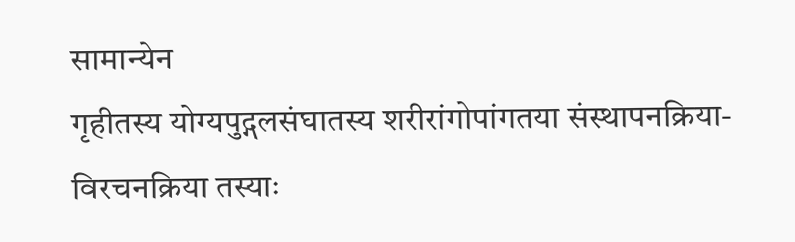सामान्येन
गृहीतस्य योग्यपुद्गलसंघातस्य शरीरांगोपांगतया संस्थापनक्रिया-विरचनक्रिया तस्याः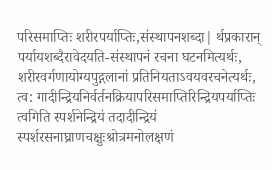परिसमाप्तिः शरीरपर्याप्तिः,संस्थापनशब्दा| र्थप्रकारान् पर्यायशब्दैरावेदयति-संस्थापनं रचना घटनमित्यर्थः, शरीरवर्गणायोग्यपुद्गलानां प्रतिनियताऽवयवरचनेत्यर्थः, त्व: गादीन्द्रियनिर्वर्तनक्रियापरिसमाप्तिरिन्द्रियपर्याप्तिः त्वगिति स्पर्शनेन्द्रियं तदादीन्द्रियं स्पर्शरसनाघ्राणचक्षुःश्रोत्रमनोलक्षणं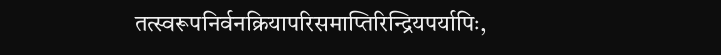तत्स्वरूपनिर्वनक्रियापरिसमाप्तिरिन्द्रियपर्यापिः,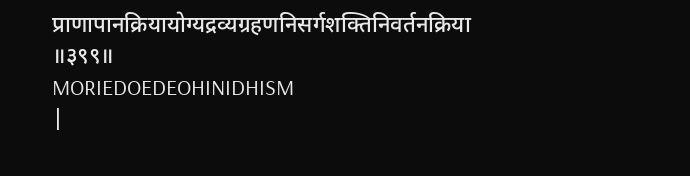प्राणापानक्रियायोग्यद्रव्यग्रहणनिसर्गशक्तिनिवर्तनक्रिया
॥३९९॥
MORIEDOEDEOHINIDHISM
|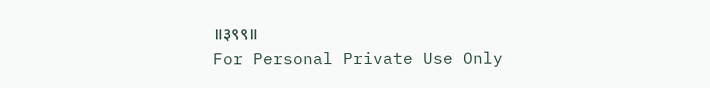॥३९९॥
For Personal Private Use Only